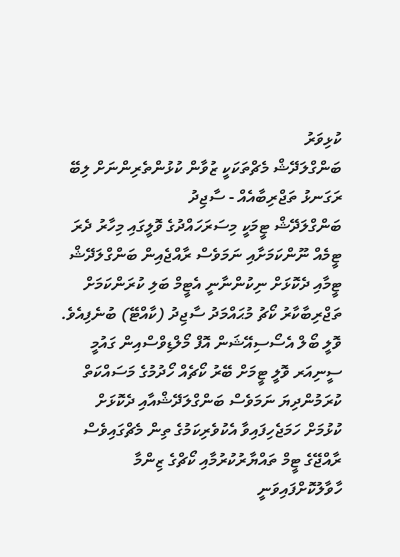ކުޅިވަރު
ބަންގްލަދޭޝް މެޗްތަކަކީ ޒުވާން ކުޅުންތެރިންނަށް ލިބޭ ރަގަނޅު ތަޖްރިބާއެއް - ސާޖިދު
ބަންގްލަދޭޝް ޓީމަކީ މިސަރަހައްދުގެ ވޮލީގައި މިހާރު ދެރަ ޓީމެއް ނޫންކަމަށާއި ނަމަވެސް ރާއްޖެއިން ބަންގްލަދޭޝް ޓީމާއި ދެކޮޅަށް ނިކުންނާނީ އެޓީމް ބަލި ކުރަންކަމަށް ތަޖްރިބާކާރު ކޯޗު މުޙައްމަދު ސާޖިދު (ކާއްޓޭ) ބުނެފިއެވެ. ވޮލީ ބޯލް އެސޯސިއޭޝަން އޮފް މޯލްޑިވްސްއިން ގައުމީ ސީނިއަރ ވޮލީ ޓީމަށް ބޭރު ކޯޗެއް ހޯދުމުގެ މަސައްކަތް ކުރަމުންދިޔަ ނަމަވެސް ބަންގްލަދޭޝްއާއި ދެކޮޅަށް ކުޅުމަށް ހަމަޖެހިފައިވާ އެކުވެރިކަމުގެ ތިން މެޗްގައިވެސް ރާއްޖޭގެ ޓީމް ތައްޔާރުކުރުމާއި ކޯޗްގެ ޒިންމާ ހާވާލުކޮށްފައިވަނީ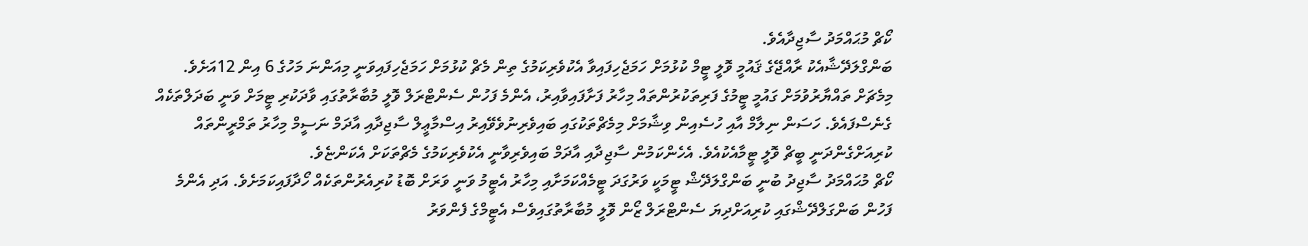ކޯޗް މުޙައްމަދު ސާޖިދާއެވެ.
ބަންގްލަދޭޝާއެކު ރާއްޖޭގެ ޤައުމީ ވޮލީ ޓީމް ކުޅުމަށް ހަމަޖެހިފައިވާ އެކުވެރިކަމުގެ ތިން މެޗް ކުޅުމަށް ހަމަޖެހިފައިވަނީ މިއަންނަ މަހުގެ 6 އިން 12އަށެވެ. މިމެޗަށް ތައްޔާރުވުމަށް ގައުމީ ޓީމުގެ ފަރިތަކުރުންތައް މިހާރު ފަށާފައިވާއިރު، އެންމެ ފަހުން ސެންޓްރަލް ވޮލީ މުބާރާތުގައި ވާދަކުރި ޓީމަށް ވަނީ ބަދަލްތަކެއް ގެނެސްފައެވެ. ހަސަން ނިލާމް އާއި ހުސެއިން ވިޝާމަށް މިމެޗްތަކުގައި ބައިވެރިނުވެވޭއިރު އިސްމާޢީލް ސާޖިދާއި އާދަމް ނަސީމް މިހާރު ތަމްރީންތައް ކުރިއަށްގެންދަނީ ބީޗް ވޮލީ ޓީމާއެކުއެވެ. އެހެންކަމުން ސާޖިދާއި އާދަމް ބައިވެރިވާނީ އެކުވެރިކަމުގެ މެޗްތަކަށް އެކަންޏެވެ.
ކޯޗް މުޙައްމަދު ސާޖިދު ބުނީ ބަންގްލަދޭޝް ޓީމަކީ ވަރުގަދަ ޓީމެއްކަމަށާއި މިހާރު އެޓީމު ވަނީ ވަރަށް ބޮޑު ކުރިއެރުންތަކެއް ހޯދާފައިކަމަށެވެ. އަދި އެންމެ ފަހުން ބަންގަލްދޭޝްގައި ކުރިއަށްދިޔަ ސެންޓްރަލް ޒޯން ވޮލީ މުބާރާތުގައިވެސް އެޓީމްގެ ފެންވަރު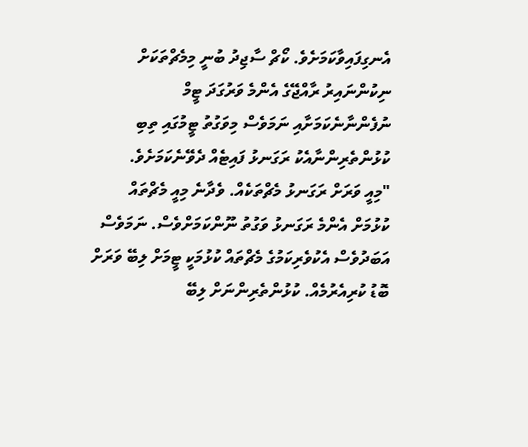އެނގިފައިވާކަމަށެވެ. ކޯޗް ސާޖިދު ބުނީ މިމެޗްތަކަށް ނިކުންނައިރު ރާއްޖޭގެ އެންމެ ވަރުގަދަ ޓީމް ނުފެންނާނެކަމަށާއި ނަމަވެސް މިވަގުތު ޓީމުގައި ތިބި ކުޅުންތެރިންނާއެކު ރަގަނޅު ފައިޓެއް ދެވޭނެކަމަށެވެ.
"މިއީ ވަރަށް ރަގަނޅު މެޗްތަކެއް. ވެދާނެ މިއީ މެޗްތައް ކުޅުމަށް އެންމެ ރަގަނޅު ވަގުތު ނޫންކަމަށްވެސް. ނަމަވެސް އަބަދުވެސް އެކުވެރިކަމުގެ މެޗްތައް ކުޅުމަކީ ޓީމަށް ލިބޭ ވަރަށް ބޮޑު ކުރިއެރުމެއް. ކުޅުންތެރިންނަށް ލިބޭ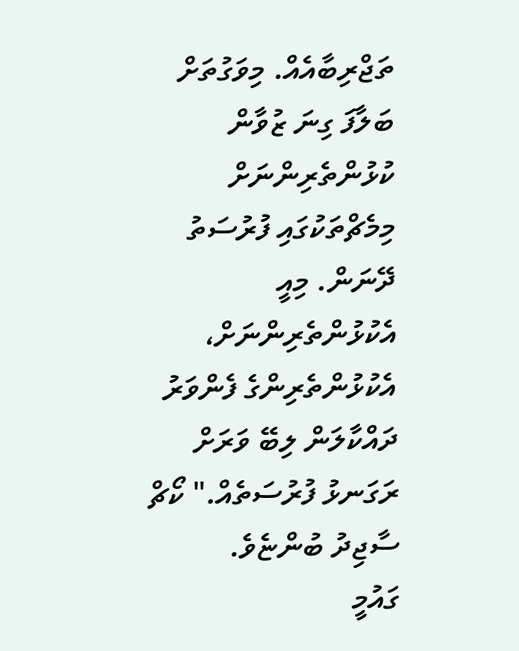ތަޖްރިބާއެއް. މިވަގުތަށް ބަލާފަ ގިނަ ޒުވާން ކުޅުންތެރިންނަށް މިމެޗްތަކުގައި ފުރުސަތު ދޭނަން. މިއީ އެކުޅުންތެރިންނަށް، އެކުޅުންތެރިންގެ ފެންވަރު ދައްކާލަން ލިބޭ ވަރަށް ރަގަނޅު ފުރުސަތެއް." ކޯޗް ސާޖިދު ބުންޏެވެ.
ގައުމީ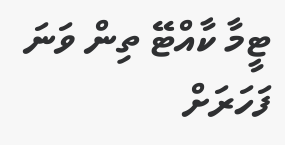ޓީމާ ކާއްޓޭ ތިން ވަނަ ފަހަރަށް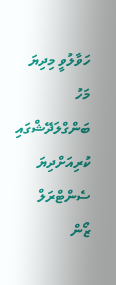ހަވާލުވީ މިދިޔަ މަހު ބަންގްލަދޭޝްގައި ކުރިއަށްދިޔަ ސެންޓްރަލް ޒޯން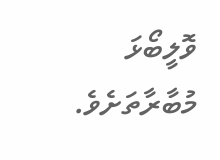ވޮލީބޯޅަ މުބާރާތަށެވެ.